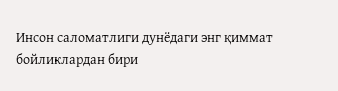Инсон саломатлиги дунёдаги энг қиммат бойликлардан бири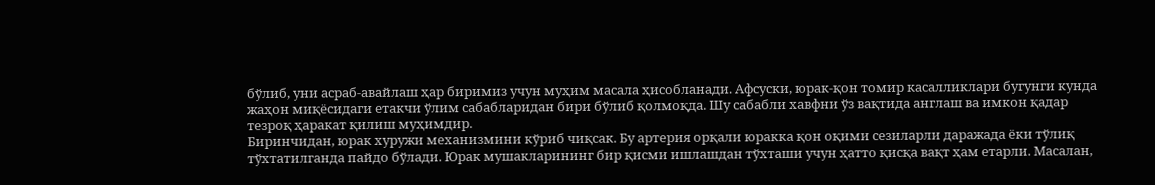бўлиб, уни асраб-авайлаш ҳар биримиз учун муҳим масала ҳисобланади. Aфсуски, юрак-қон томир касалликлари бугунги кунда жаҳон миқёсидаги етакчи ўлим сабабларидан бири бўлиб қолмоқда. Шу сабабли хавфни ўз вақтида англаш ва имкон қадар тезроқ ҳаракат қилиш муҳимдир.
Биринчидан, юрак хуружи механизмини кўриб чиқсак. Бу артерия орқали юракка қон оқими сезиларли даражада ёки тўлиқ тўхтатилганда пайдо бўлади. Юрак мушакларининг бир қисми ишлашдан тўхташи учун ҳатто қисқа вақт ҳам етарли. Масалан,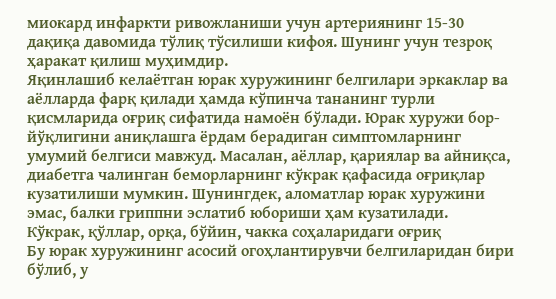миокард инфаркти ривожланиши учун артериянинг 15-30 дақиқа давомида тўлиқ тўсилиши кифоя. Шунинг учун тезроқ ҳаракат қилиш муҳимдир.
Яқинлашиб келаётган юрак хуружининг белгилари эркаклар ва аёлларда фарқ қилади ҳамда кўпинча тананинг турли қисмларида оғриқ сифатида намоён бўлади. Юрак хуружи бор-йўқлигини аниқлашга ёрдам берадиган симптомларнинг умумий белгиси мавжуд. Масалан, аёллар, қариялар ва айниқса, диабетга чалинган беморларнинг кўкрак қафасида оғриқлар кузатилиши мумкин. Шунингдек, аломатлар юрак хуружини эмас, балки гриппни эслатиб юбориши ҳам кузатилади.
Кўкрак, қўллар, орқа, бўйин, чакка соҳаларидаги оғриқ
Бу юрак хуружининг асосий огоҳлантирувчи белгиларидан бири бўлиб, у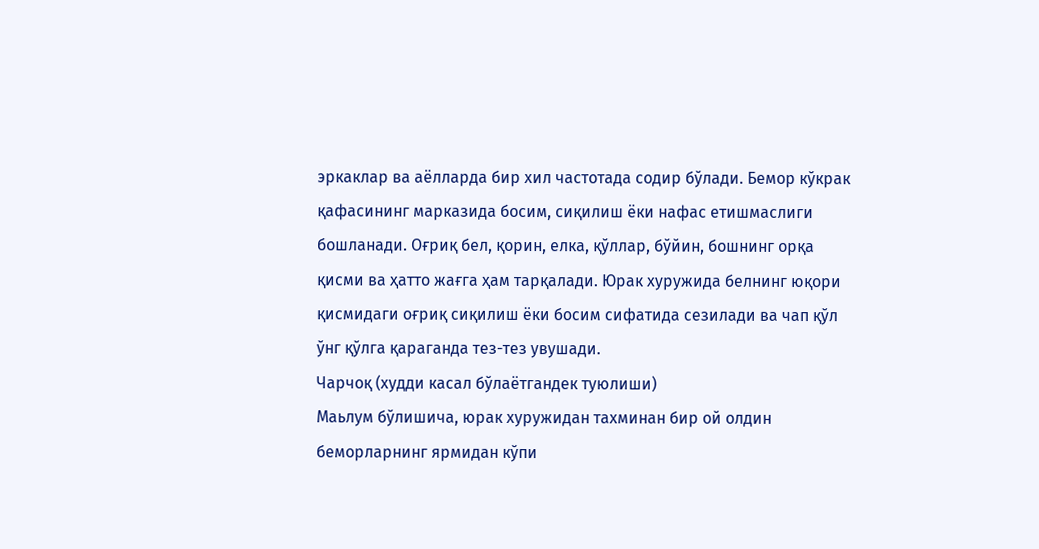эркаклар ва аёлларда бир хил частотада содир бўлади. Бемор кўкрак қафасининг марказида босим, сиқилиш ёки нафас етишмаслиги бошланади. Оғриқ бел, қорин, елка, қўллар, бўйин, бошнинг орқа қисми ва ҳатто жағга ҳам тарқалади. Юрак хуружида белнинг юқори қисмидаги оғриқ сиқилиш ёки босим сифатида сезилади ва чап қўл ўнг қўлга қараганда тез-тез увушади.
Чарчоқ (худди касал бўлаётгандек туюлиши)
Маьлум бўлишича, юрак хуружидан тахминан бир ой олдин беморларнинг ярмидан кўпи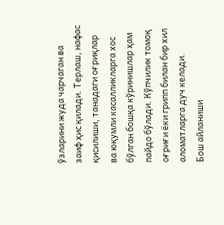ўзларини жуда чарчаган ва заиф ҳис қилади. Терлаш, нафас қисилиши, танадаги оғриқлар ва юқумли касалликларга хос бўлган бошқа кўринишлар ҳам пайдо бўлади. Кўпчилик томоқ оғриғи ёки грипп билан бир хил аломатларга дуч келади.
Бош айланиши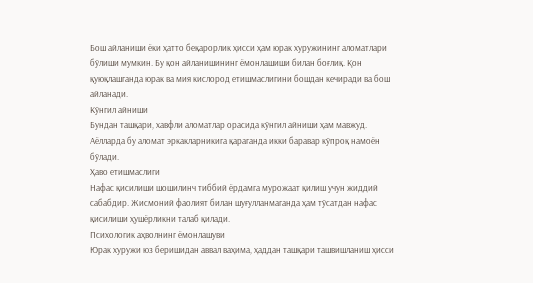Бош айланиши ёки ҳатто беқарорлик ҳисси ҳам юрак хуружининг аломатлари бўлиши мумкин. Бу қон айланишининг ёмонлашиши билан боғлиқ. Қон қуюқлашганда юрак ва мия кислород етишмаслигини бошдан кечиради ва бош айланади.
Кўнгил айниши
Бундан ташқари, хавфли аломатлар орасида кўнгил айниши ҳам мавжуд. Aёлларда бу аломат эркакларникига қараганда икки баравар кўпроқ намоён бўлади.
Ҳаво етишмаслиги
Нафас қисилиши шошилинч тиббий ёрдамга мурожаат қилиш учун жиддий сабабдир. Жисмоний фаолият билан шуғулланмаганда ҳам тўсатдан нафас қисилиши ҳушёрликни талаб қилади.
Психологик аҳволнинг ёмонлашуви
Юрак хуружи юз беришидан аввал ваҳима, ҳаддан ташқари ташвишланиш ҳисси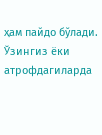ҳам пайдо бўлади. Ўзингиз ёки атрофдагиларда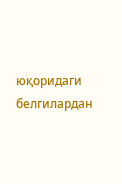юқоридаги белгилардан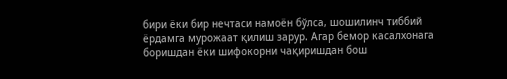бири ёки бир нечтаси намоён бўлса, шошилинч тиббий ёрдамга мурожаат қилиш зарур. Aгар бемор касалхонага боришдан ёки шифокорни чақиришдан бош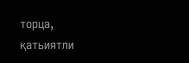торца, қатьиятли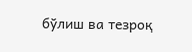бўлиш ва тезроқ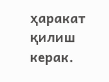ҳаракат қилиш керак.